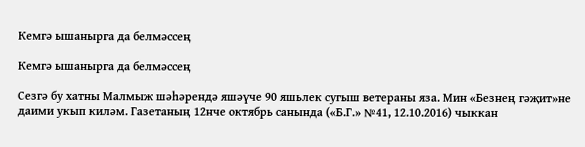Кемгә ышанырга да белмәссең

Кемгә ышанырга да белмәссең

Сезгә бу хатны Малмыж шәһәрендә яшәүче 90 яшьлек сугыш ветераны яза. Мин «Безнең гәҗит»не даими укып киләм. Газетаның 12нче октябрь санында («Б.Г.» №41, 12.10.2016) чыккан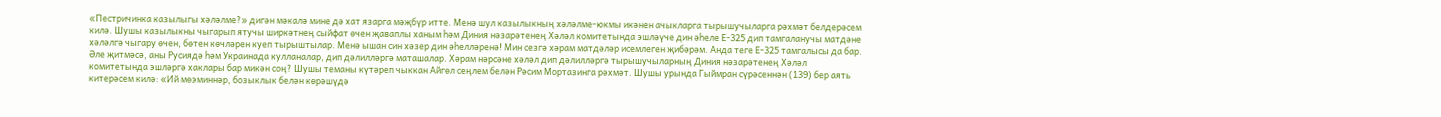«Пестричинка казылыгы хәләлме?» дигән мәкалә мине дә хат язарга мәҗбүр итте. Менә шул казылыкның хәләлме-юкмы икәнен ачыкларга тырышучыларга рәхмәт белдерәсем килә. Шушы казылыкны чыгарып ятучы ширкәтнең сыйфат өчен җаваплы ханым һәм Диния нәзарәтенең Хәләл комитетында эшләүче дин әһеле Е-325 дип тамгаланучы матдәне хәләлгә чыгару өчен, бөтен көчләрен куеп тырыштылар. Менә ышан син хәзер дин әһелләренә! Мин сезгә хәрам матдәләр исемлеген җибәрәм. Анда теге Е-325 тамгалысы да бар. Әле җитмәсә, аны Русиядә һәм Украинада кулланалар, дип дәлилләргә маташалар. Хәрам нәрсәне хәләл дип дәлилләргә тырышучыларның Диния нәзарәтенең Хәләл комитетында эшләргә хаклары бар микән соң? Шушы теманы күтәреп чыккан Айгөл сеңлем белән Рәсим Мортазинга рәхмәт. Шушы урында Гыймран сүрәсеннән (139) бер аять китерәсем килә: «Ий мөэминнәр, бозыклык белән көрәшүдә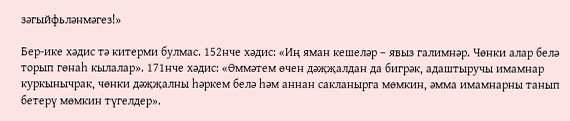зәгыйфьләнмәгез!»

Бер-ике хәдис тә китерми булмас. 152нче хәдис: «Иң яман кешеләр – явыз галимнәр. Чөнки алар белә торып гөнаһ кылалар». 171нче хәдис: «Өммәтем өчен дәҗҗалдан да бигрәк, адаштыручы имамнар куркынычрак, чөнки дәҗҗалны һәркем белә һәм аннан сакланырга мөмкин, әмма имамнарны танып бетерү мөмкин түгелдер».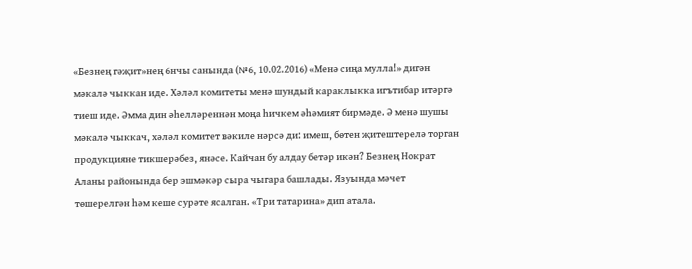«Безнең гәҗит»нең 6нчы санында (№6, 10.02.2016) «Менә сиңа мулла!» дигән мәкалә чыккан иде. Хәләл комитеты менә шундый караклыкка игътибар итәргә тиеш иде. Әмма дин әһелләреннән моңа һичкем әһәмият бирмәде. Ә менә шушы мәкалә чыккач, хәләл комитет вәкиле нәрсә ди: имеш, бөтен җитештерелә торган продукцияне тикшерәбез, янәсе. Кайчан бу алдау бетәр икән? Безнең Нократ Аланы районында бер эшмәкәр сыра чыгара башлады. Язуында мәчет төшерелгән һәм кеше сурәте ясалган. «Три татарина» дип атала.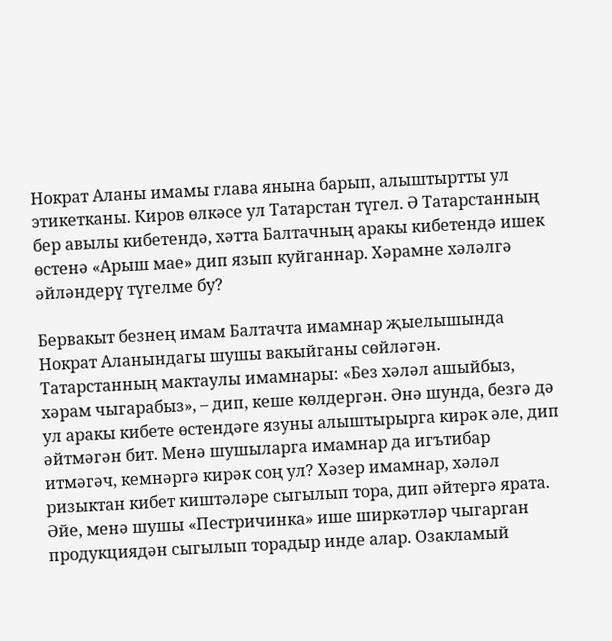Нократ Аланы имамы глава янына барып, алыштыртты ул этикетканы. Киров өлкәсе ул Татарстан түгел. Ә Татарстанның бер авылы кибетендә, хәтта Балтачның аракы кибетендә ишек өстенә «Арыш мае» дип язып куйганнар. Хәрамне хәләлгә әйләндерү түгелме бу?

Бервакыт безнең имам Балтачта имамнар җыелышында Нократ Аланындагы шушы вакыйганы сөйләгән. Татарстанның мактаулы имамнары: «Без хәләл ашыйбыз, хәрам чыгарабыз», – дип, кеше көлдергән. Әнә шунда, безгә дә ул аракы кибете өстендәге язуны алыштырырга кирәк әле, дип әйтмәгән бит. Менә шушыларга имамнар да игътибар итмәгәч, кемнәргә кирәк соң ул? Хәзер имамнар, хәләл ризыктан кибет киштәләре сыгылып тора, дип әйтергә ярата. Әйе, менә шушы «Пестричинка» ише ширкәтләр чыгарган продукциядән сыгылып торадыр инде алар. Озакламый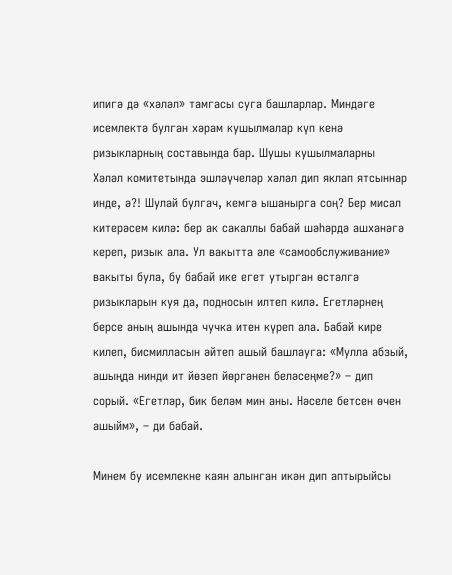ипигә дә «хәләл» тамгасы суга башларлар. Миндәге исемлектә булган хәрам кушылмалар күп кенә ризыкларның составында бар. Шушы кушылмаларны Хәләл комитетында эшләүчеләр хәләл дип яклап ятсыннар инде, ә?! Шулай булгач, кемгә ышанырга соң? Бер мисал китерәсем килә: бер ак сакаллы бабай шәһәрдә ашханәгә кереп, ризык ала. Ул вакытта әле «самообслуживание» вакыты була, бу бабай ике егет утырган өстәлгә ризыкларын куя да, подносын илтеп килә. Егетләрнең берсе аның ашында чучка итен күреп ала. Бабай кире килеп, бисмилласын әйтеп ашый башлауга: «Мулла абзый, ашыңда нинди ит йөзеп йөргәнен беләсеңме?» – дип сорый. «Егетләр, бик беләм мин аны. Нәселе бетсен өчен ашыйм», – ди бабай.

Минем бу исемлекне каян алынган икән дип аптырыйсы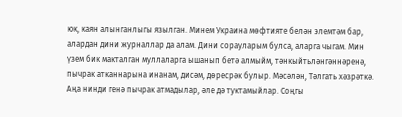юк, каян алынганлыгы язылган. Минем Украина мөфтияте белән элемтәм бар, алардан дини журналлар да алам. Дини сорауларым булса, аларга чыгам. Мин үзем бик макталган муллаларга ышанып бетә алмыйм, тәнкыйтьләнгәннәренә, пычрак атканнарына инанам, дисәм, дөресрәк булыр. Мәсәлән, Тәлгать хәзрәткә. Аңа нинди генә пычрак атмадылар, әле дә туктамыйлар. Соңгы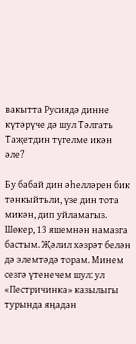вакытта Русиядә динне күтәрүче дә шул Тәлгать Таҗетдин түгелме икән әле?

Бу бабай дин әһелләрен бик тәнкыйтьли, үзе дин тота микән, дип уйламагыз. Шөкер, 13 яшемнән намазга бастым. Җәлил хәзрәт белән дә элемтәдә торам. Минем сезгә үтенечем шул: ул «Пестричинка» казылыгы турында яңадан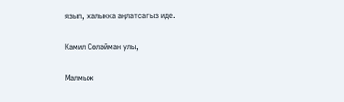язып, халыкка аңлатсагыз иде.

Камил Сөләйман улы,

Малмыж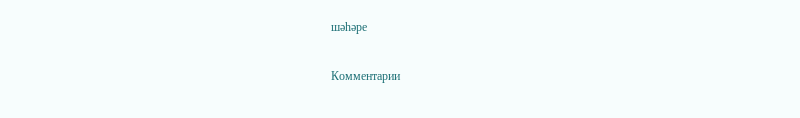шәһәре

Комментарии